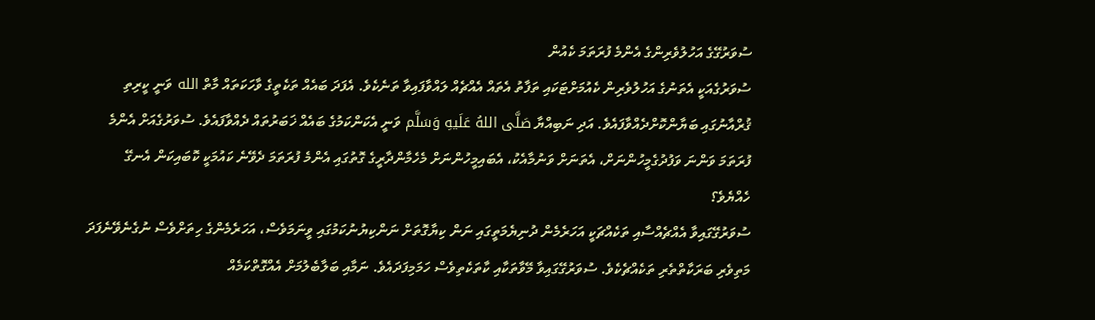ސުވަރުގޭގެ އަހުލުވެރިންގެ އެންމެ ފުރަތަމަ ކެއުން
ސުވަރުގެއަކީ އެތަނުގެ އަހުލުވެރިން ކެއުމަށްޓަކައި ތަފާތު އެތައް އެއްޗެއް ލައްވާފައިވާ ތަނެކެވެ. އެފަދަ ބައެއް ތަކެތީގެ ވާހަކަތައް މާތް الله ވަނީ ކީރިތި ޤުރްއާނުގައި ބަޔާންކޮށްދެއްވާފައެވެ. އަދި ނަބިއްޔާ صَلَّى اللهُ عَلَيهِ وَسَلَّم ވަނީ އެކަންކަމުގެ ބައެއް ޚަބަރުތައް ދެއްވާފައެވެ. ސުވަރުގެއަށް އެންމެ ފުރަތަމަ ވަންނަ ވަފުދުގެމީހުންނަށް، އެތަނަށް ވަނުމާއެކު، އެބައިމީހުންނަށް މެހެމާންދާރީގެ ގޮތުގައި އެންމެ ފުރަތަމަ ދެވޭނެ ކައުމަކީ ކޮބައިކަން އެނގޭ ހެއްޔެވެ؟
ސުވަރުގޭގައިވާ އެއްޗެއްސާއި ތަކެއްޗަކީ އަހަރެމެން ދުނިޔެމަތީގައި ނަން ކިޔާގޮތަށް ނަންކިޔުނުކަމުގައި ވީނަމަވެސް، އަހަރެމެންގެ ހިތަށްވެސް ނުގެނެވޭނެފަދަ މަތިވެރި ބަރަކާތްތެރި ތަކެއްޗެކެވެ. ސުވަރުގޭގައިވާ މޭވާތަކާއި ކާތަކެތިވެސް ހަމަމިފަދައެވެ. ނަމާއި ބަލާބެލުމަށް އެއްގޮތްކަމެއް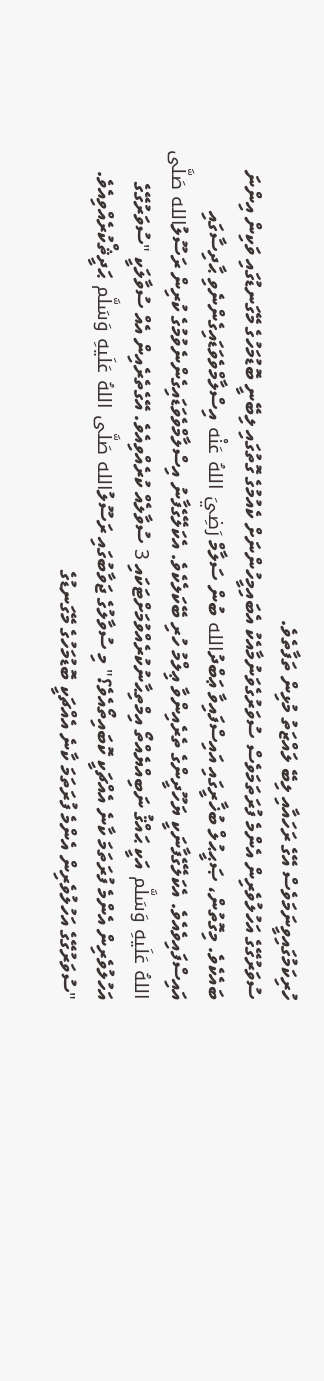ހުރިކަމުގައިވީނަމަވެސް އޭގެ ރަހައާއި ލިބޭ ލައްޒަތު މުޅިން ތަފާތެވެ.
ސުވަރުގޭގެ އަހުލުވެރިން އެންމެ ފުރަތަމަވެސް ސުވަރުގެވަނުމާއެކު އެބައިމީހުންނަށް ކެއުމުގެ ގޮތުގައި ލިބޭނީ ބޮޑުމަހުގެ މޭގަނޑުގައި ވަކިން އިންނަ ބައެކެވެ. މިގޮތުން، ޞަޙީޙުލް ބުޚާރީގައި އައިސްފައިވާ ޢަބްދުالله ބުން ސަލާމް رَضِيَ اللهُ عَنْه އިސްލާމްވެވަޑައިގެންނެވި ޙާދިސާގައި އައިސްފައިވެއެވެ. އެކަލޭގެފާނަކީ ޔަހޫދީންގެ ތެރެއިންވާ ޢިލްމު ހުރި ބޭކަލެކެވެ. އެކަލޭގެފާނު އިސްލާމްވެވަޑައިގެންނެވުމުގެ ކުރިން ރަސޫލުالله صَلَّى اللهُ عَلَيهِ وَسَلَّم އަކީ ޙައްޤު ނަބިއްޔެއްތޯ އިމްތިޙާނުކުރެއްވުމަށްޓަކައި 3 ސުވާލެއް ކުރެއްވިއެވެ. އޭގެތެރެއިން އެއް ސުވާލަކީ "ސުވަރުގޭގެ އަހުލުވެރިން އެންމެ ފުރަތަމަ ކާނެ އެއްޗަކީ ކޮބައިތޯއެވެ؟" މި ސުވާލުގެ ޖަވާބުގައި ރަސޫލުالله صَلَّى اللهُ عَلَيهِ وَسَلَّم ޙަދީޘްކުރެއްވިއެވެ. "ސުވަރުގޭގެ އަހުލުވެރިން އެންމެ ފުރަތަމަ ކާނެ އެއްޗަކީ ބޮޑުމަހުގެ މޭގަނޑުގެ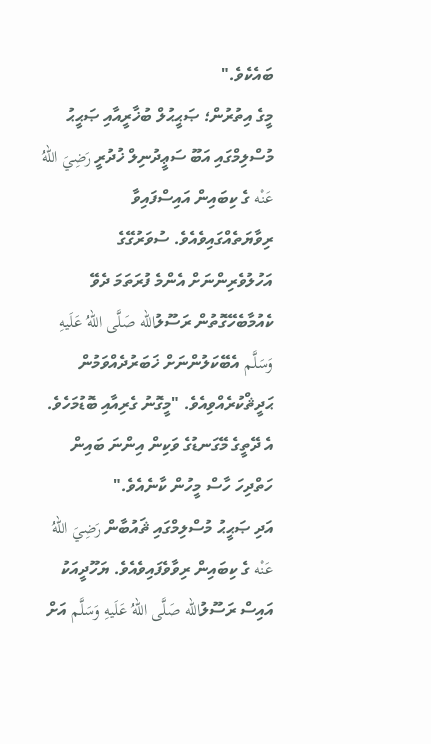ބައެކެވެ."
މީގެ އިތުރުން؛ ޞަޙީޙުލް ބުޚާރީއާއި ޞަޙީޙު މުސްލިމްގައި އަބޫ ސަޢީދުނިލް ޚުދުރީ رَضِيَ اللهُ عَنْه ގެ ކިބައިން އައިސްފައިވާ ރިވާޔަތެއްގައިވެއެވެ. ސުވަރުގޭގެ އަހުލުވެރިންނަށް އެންމެ ފުރަތަމަ ދެވޭ ކެއުމާބެހޭގޮތުން ރަސޫލުالله صَلَّى اللهُ عَلَيهِ وَسَلَّم އެބޭކަލުންނަށް ޚަބަރުދެއްވަމުން ޙަދީޘްކުރެއްވިއެވެ. "މީގޮނު ގެރިއާއި ބޮޑުމަހެވެ. އެ ދޭތީގެ މޭގަނޑުގެ ވަކިން އިންނަ ބައިން ހަތްދިހަ ހާސް މީހުން ކާނެއެވެ."
އަދި ޞަޙީޙު މުސްލިމްގައި ޘައުބާން رَضِيَ اللهُ عَنْه ގެ ކިބައިން ރިވާވެފައިވެއެވެ. ޔަހޫދީއަކު އައިސް ރަސޫލުالله صَلَّى اللهُ عَلَيهِ وَسَلَّم އަށް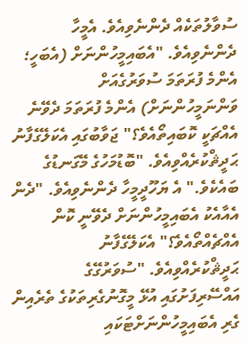ސުވާލުތަކެއް ދެންނެވިއެވެ. އެމީހާ ދެންނެވިއެވެ. "އެބައިމީހުންނަށް (އެބަހީ؛ އެންމެ ފުރަތަމަ ސުވަރުގެއަށް ވަންނަމީހުންނަށް) އެންމެ ފުރަތަމަ ދެވޭނެ އެއްޗަކީ ކޮބައިތޯއެވެ؟" ޖަވާބުގައި އެކަލޭގެފާނު ޙަދީޘްކުރެއްވިއެވެ. "ބޮޑުމަހުގެ މޭގަނޑުގެ ބައެކެވެ." އެ ޔަހޫދީމީހާ ދެންނެވިއެވެ. "ދެން އެއާއެކު އެބައިމީހުންނަށް ދެވޭނީ ކޮން އެއްޗެއްތޯއެވެ؟" އެކަލޭގެފާނު ޙަދީޘްކުރެއްވިއެވެ. "ސުވަރުގޭގެ އައްސޭރިފަށުގައި އުޅޭ މީގޮނުގެރިތަކުގެ ތެރެއިން ގެރި އެބައިމީހުންނަށްޓަކައި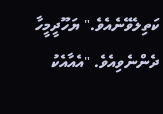ކަތިލެވޭނެއެވެ." ޔަހޫދީމީހާ ދެންނެވިއެވެ. "އެއާއެކު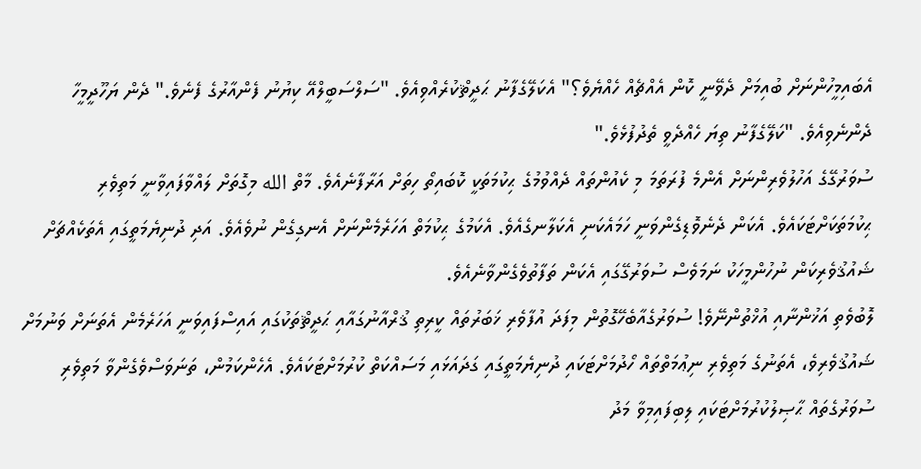އެބައިމީހުންނަށް ބުއިމަށް ދެވޭނީ ކޮން އެއްޗެއް ހެއްޔެވެ؟" އެކަލޭގެފާނު ޙަދީޘްކުރެއްވިއެވެ. "ސަލްސަބީލްއޭ ކިޔުނު ފެންއާރުގެ ފެނެވެ." ދެން ޔަހޫދީމީހާ ދެންނެވިއެވެ. "ކަލޭގެފާނު ތިޔަ ހެއްދެވީ ތެދުފުޅެވެ."
ސުވަރުގޭގެ އަހުލުވެރިންނަށް އެންމެ ފުރަތަމަ މި ކެއުންތައް ދެއްވުމުގެ ޙިކުމަތަކީ ކޮބައިތޯ ހިތަށް އަރާފާނެއެވެ. މާތް الله މިގޮތަށް ލައްވާފައިވާނީ މަތިވެރި ޙިކުމަތަކަށްޓަކައެވެ. އެކަން ދެނެވޮޑިގެންވަނީ ހަމައެކަނި އެކަލާނގެއެވެ. އެކަމުގެ ޙިކުމަތް އަހަރެމެންނަށް އެނގިގެން ނުވެއެވެ. އަދި ދުނިޔެމަތީގައި އެތަކެއްޗަށް ޝައުޤުވެރިކަން ނުހުންމީހަކު ނަމަވެސް ސުވަރުގޭގައި އެކަން ތަފާތުވެގެންވާނެއެވެ.
ލޮބުވެތި އަޚުންނާއި އުޚްތުންނޭވެ! ސުވަރުގެއާބެހޭގޮތުން މިފަދަ އުފާވެރި ޚަބަރުތައް ކީރިތި ޤުރްއާނުގައާއި ޙަދީޘްތަކުގައި އައިސްފައިވަނީ އަހަރެމެން އެތަނަށް ވަނުމަށް ޝައުޤުވެރިވެ، އެތަނުގެ މަތިވެރި ނިޢުމަތްތައް ހޯދުމަށްޓަކައި ދުނިޔެމަތީގައި ގަދައަޅައި މަސައްކަތް ކުރުމަށްޓަކައެވެ. އެހެންކަމުން، ތަނަވަސްވެގެންވާ މަތިވެރި ސުވަރުގެތައް ޙާޞިލުކުރުމަށްޓަކައި ލިބިފައިމިވާ މަދު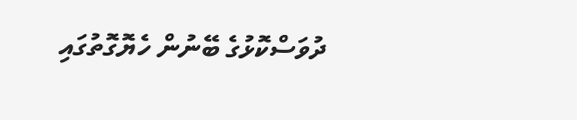ދުވަސްކޮޅުގެ ބޭނުން ހެޔޮގޮތުގައި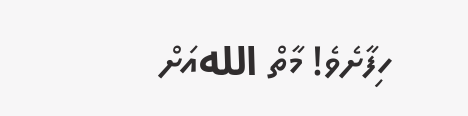ހިފާށެވެ! މާތް اللهއަށް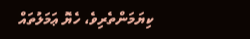ކިޔަމަންތެރިވެ، ހެޔޮ ޢަމަލުތައް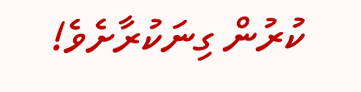ކުރުން ގިނަކުރާށެވެ!